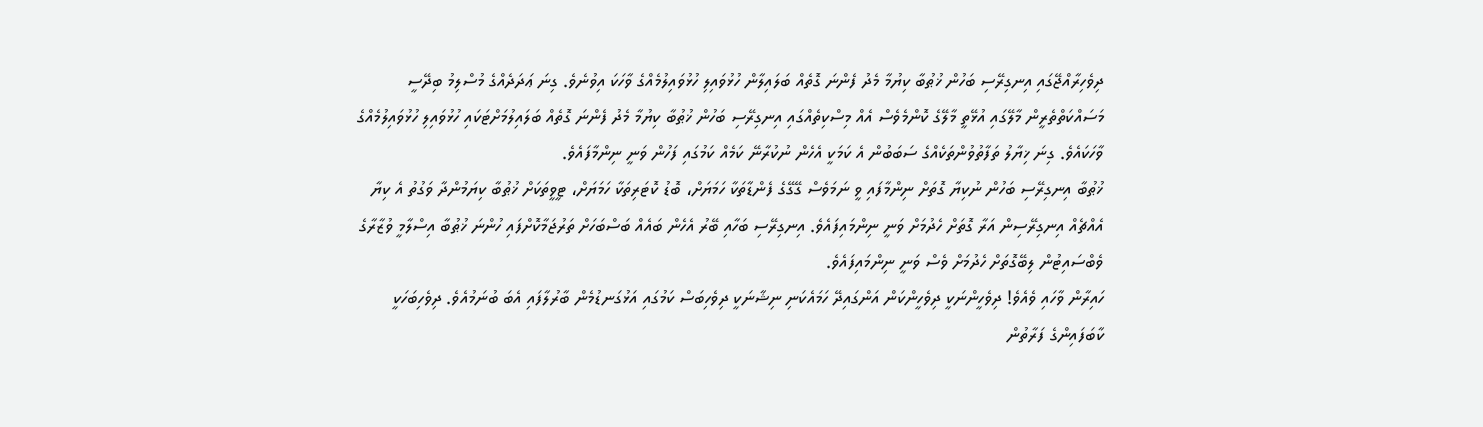ދިވެހިރާއްޖޭގައި އިނގިރޭސި ބަހުން ޚުޠުބާ ކިޔުމާ މެދު ފެންނަ ގޮތެއް ބަލައިލާން ހުޅުވައިލި ހުޅުވައިލުމެއްގެ ވާހަކަ އިވުނެވެ. ގިނަ ޢަދަދެއްގެ މުސްލިމު ބިދޭސީ މަސައްކަތްތެރީން މާލޭގައި އުޅޭތީ މާލޭގެ ކޮންމެވެސް އެއް މިސްކިތެއްގައި އިނގިރޭސި ބަހުން ޚުޠުބާ ކިޔުމާ މެދު ފެންނަ ގޮތެއް ބަލައިލުމަށްޓަކައި ހުޅުވައިލި ހުޅުވައިލުމެއްގެ ވާހަކައެވެ. ގިނަ ޚިޔާލު ތަފާތުވުންތަކެއްގެ ސަބަބުން އެ ކަމަކީ އެހެން ނުކުރާނޭ ކަމެއް ކަމުގައި ފަހުން ވަނީ ނިންމާފައެވެ.
ޚުޠުބާ އިނގިރޭސި ބަހުން ނުކިޔާ ގޮތަށް ނިންމާފައި ވީ ނަމަވެސް ގޭގޭގެ ފެންޑާތަކާ ހަމަޔަށް، ބޮޑު ކޮޓަރިތަކާ ހަމަޔަށް، ޓީވީތަކަށް ޚުޠުބާ ކިޔަމުންދާ ވަގުތު އެ ކިޔާ އެއްޗެއް އިނގިރޭސިން އަރާ ގޮތަށް ހެދުމަށް ވަނީ ނިންމައިފައެވެ. އިނގިރޭސި ބަހާއި ބޭރު އެހެން ބައެއް ބަސްބަހަށް ތަރުޖަމާކޮށްފައި ހުންނަ ޚުޠުބާ އިސްލާމީ ވުޒާރާގެ ވެބްސައިޓުން ލިބޭގޮތަށް ހެދުމަށް ވެސް ވަނީ ނިންމައިފައެވެ.
ހައިރާން ވާހައި ވެއެވެ! ދިވެހީންނަކީ ދިވެހީންކަން އަންގައިދޭ ހަމައެކަނި ނިޝާނަކީ ދިވެހިބަސް ކަމުގައި އަޅުގަނޑުމެން ބާރުލާފައި އެބަ ބުނަމުއެވެ. ދިވެހިބަހަކީ ކާބަފައިންގެ ފަރާތުން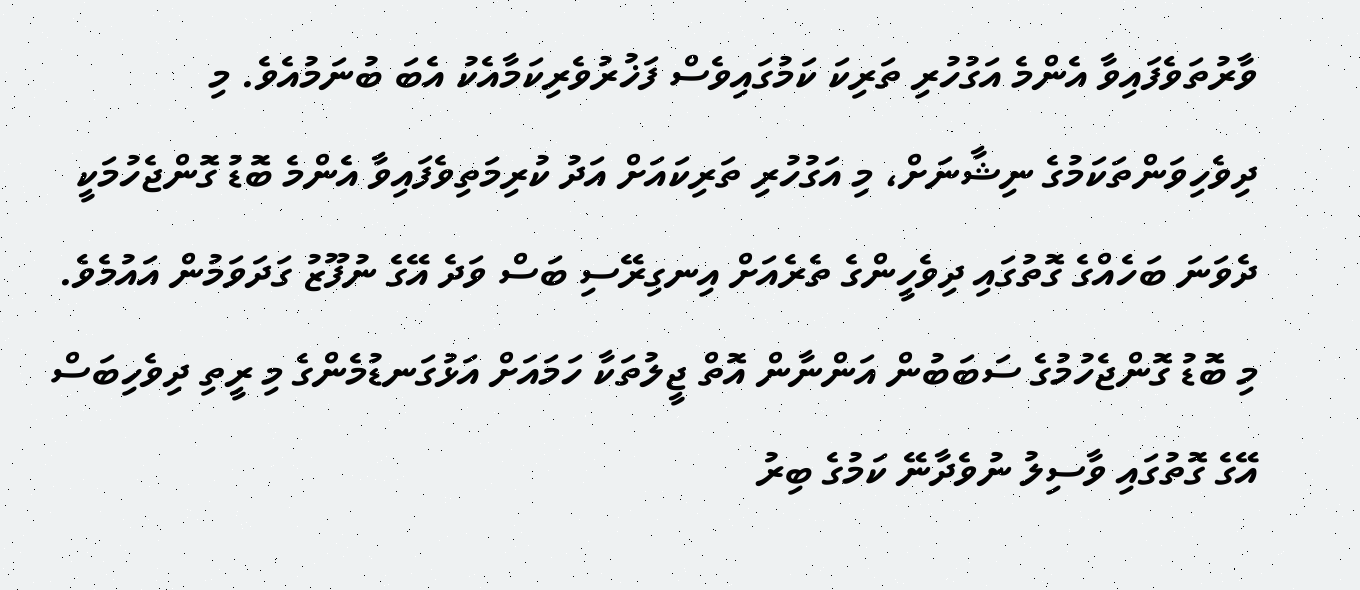ވާރުތަވެފައިވާ އެންމެ އަގުހުރި ތަރިކަ ކަމުގައިވެސް ފަޚުރުވެރިކަމާއެކު އެބަ ބުނަމުއެވެ. މި ދިވެހިވަންތަކަމުގެ ނިޝާނަށް، މި އަގުހުރި ތަރިކައަށް އަދު ކުރިމަތިވެފައިވާ އެންމެ ބޮޑު ގޮންޖެހުމަކީ ދެވަނަ ބަހެއްގެ ގޮތުގައި ދިވެހީންގެ ތެރެއަށް އިނގިރޭސި ބަސް ވަދެ އޭގެ ނުފޫޒު ގަދަވަމުން އައުމެވެ. މި ބޮޑު ގޮންޖެހުމުގެ ސަބަބުން އަންނާން އޮތް ޖީލުތަކާ ހަމައަށް އަޅުގަނޑުމެންގެ މި ރީތި ދިވެހިބަސް އޭގެ ގޮތުގައި ވާސިލު ނުވެދާނޭ ކަމުގެ ބިރު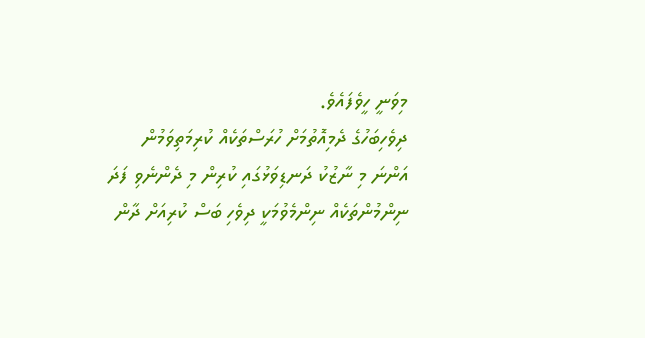މިވަނީ ހީވެފައެވެ.
ދިވެހިބަހުގެ ދެމިއޮތުމަށް ހުރަސްތަކެއް ކުރިމަތިވަމުން އަންނަ މި ނާޒުކު ދަނޑިވަޅުގައި ކުރިން މި ދެންނެވި ފަދަ ނިންމުންތަކެއް ނިންމެވުމަކީ ދިވެހި ބަސް ކުރިއަށް ދާން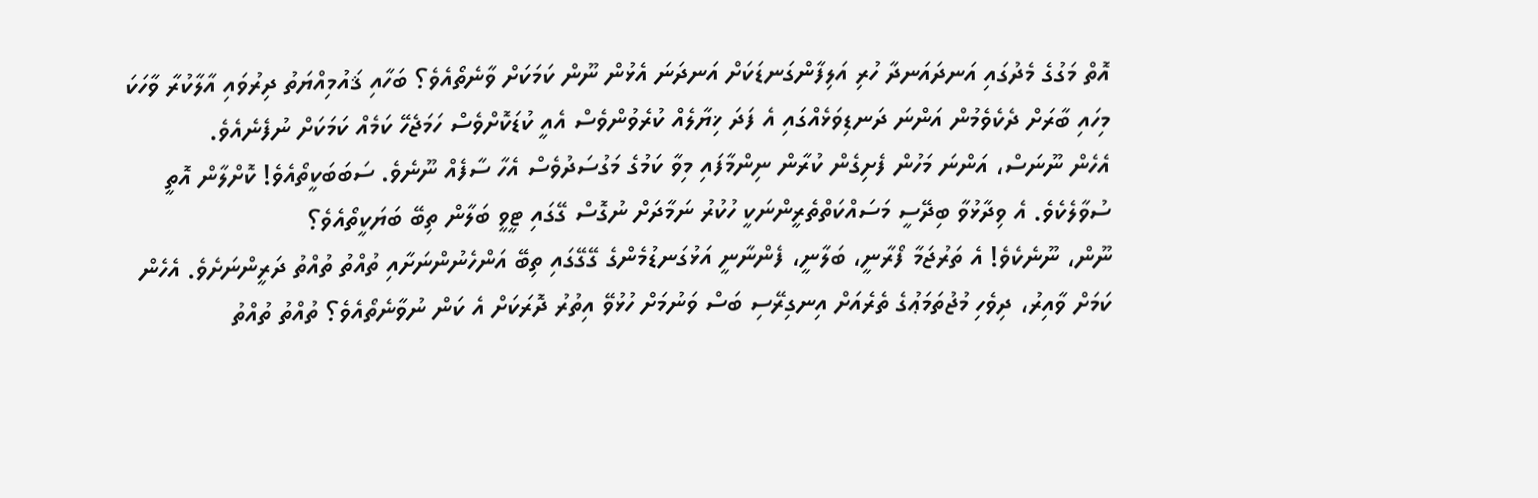އޮތް މަގުގެ މެދުގައި އަނދައަނދާ ހުރި އަލިފާންގަނޑަކަށް އަނދަނަ އެޅުން ނޫން ކަމަކަށް ވާނެތޯއެވެ؟ ބަހާއި ޤައުމިއްޔަތު ދިރުވައި އާލާކުރާ ވާހަކަ މިހައި ބާރަށް ދެކެވެމުން އަންނަ ދަނޑިވަޅެއްގައި އެ ފަދަ ޚިޔާލެއް ކުރެވުންވެސް އެއީ ކުޑަކޮށްވެސް ހަމަޖެހޭ ކަމެއް ކަމަކަށް ނުފެނެއެވެ.
އެހެން ނޫނަސް، އަންނަ މަހުން ފެށިގެން ކުރާން ނިންމާފައި މިވާ ކަމުގެ މަގުސަދުވެސް އެހާ ސާފެއް ނޫނެވެ. ސަބަބަކީތޯއެވެ! ކޮށްލާން އޮތީ ސުވާލެކެވެ. އެ ވިދާޅުވާ ބިދޭސީ މަސައްކަތްތެރީންނަކީ ހުކުރު ނަމާދަށް ނުގޮސް ގޭގައި ޓީވީ ބަލާން ތިބޭ ބަޔަކީތޯއެވެ؟
ނޫން، ނޫނެކެވެ! އެ ތަރުޖަމާ ފޯރާނީ، ބަލާނީ، ފެންނާނީ އަޅުގަނޑުމެންގެ ގޭގޭގައި ތިބޭ އަންހެނުންނަށާއި ތުއްތު ތުއްތު ދަރީންނަށެވެ. އެހެން ކަމަށް ވާއިރު، ދިވެހި މުޖުތަމަޢުގެ ތެރެއަށް އިނގިރޭސި ބަސް ވަނުމަށް ހުޅުވޭ އިތުރު ދޮރަކަށް އެ ކަން ނުވާނެތޯއެވެ؟ ތުއްތު ތުއްތު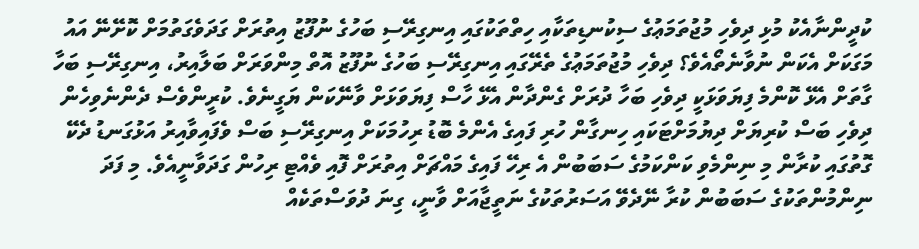ކުދީންނާއެކު މުޅި ދިވެހި މުޖުތަމަޢުގެ ސިކުނޑިތަކާއި ހިތްތަކުގައި އިނގިރޭސި ބަހުގެ ނުފޫޒު އިތުރަށް ގަދަވެގަތުމަށް ކޮށޭނޭ އައު މަގަކަށް އެކަން ނުވާނެތޯއެވެ؟ ދިވެހި މުޖުތަމަޢުގެ ތެރޭގައި އިނގިރޭސި ބަހުގެ ނުފޫޒު އޮތް މިންވަރަށް ބަލާއިރު، އިނގިރޭސި ބަހާ ގާތަށް އެޅޭ ކޮންމެ ފިޔަވަޅަކީ ދިވެހި ބަހާ ދުރަށް ގެންދާން އެޅޭ ހާސް ފިޔަވަޅަށް ވާނޭކަން ޔަގީނެވެ. ކުރީންވެސް ދެންނެވިހެން ދިވެހި ބަސް ކުރިޔަށް ދިޔުމަށްޓަކައި ހިނގާން ހުރި ފައިގެ އެންމެ ބޮޑު ރިހުމަކަށް އިނގިރޭސި ބަސް ވެފައިވާއިރު އަޅުގަނޑު ދެކޭ ގޮތުގައި ކުރާން މި ނިންމެވި ކަންކަމުގެ ސަބަބުން އެ ރިހޭ ފައިގެ މައްޗަށް އިތުރަށް ފޮއި ވެއްޓި ރިހުން ގަދަވާނީއެވެ. މި ފަދަ ނިންމުންތަކުގެ ސަބަބުން ކުރާ ނޭދެވޭ އަސަރުތަކުގެ ނަތީޖާއަށް ވާނީ، ގިނަ ދުވަސްތަކެއް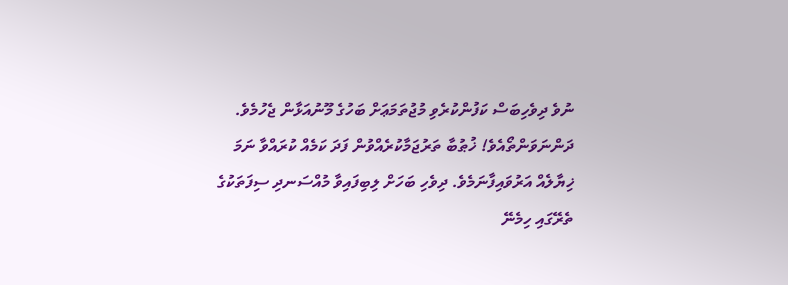ނުވެ ދިވެހިބަސް ކަފުންކުރެވި މުޖުތަމަޢަށް ބަހުގެ މޫނުއަޅާން ޖެހުމެވެ.
ދަންނަވަންތޯއެވެ! ޚުޠުބާ ތަރުޖަމާކުރެއްވުން ފަދަ ކަމެއް ކުރައްވާ ނަމަ ޚިޔާލެއް އަރުވައިފާނަމެވެ. ދިވެހި ބަހަށް ލިބިފައިވާ މުއްސަނދި ސިފަތަކުގެ ތެރޭގައި ހިމެނޭ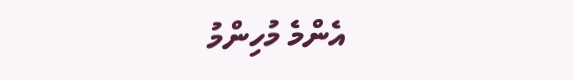އެންމެ މުހިންމު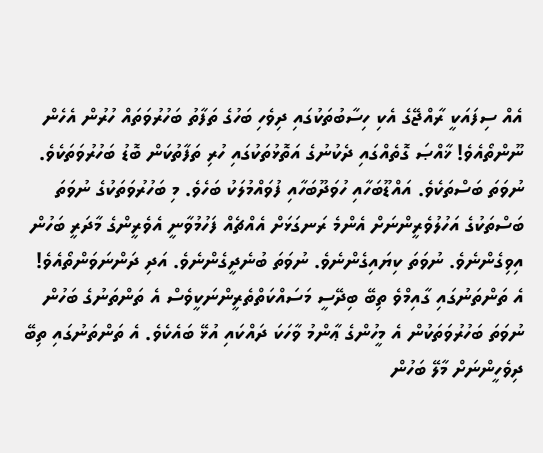އެއް ސިފައަކީ ރާއްޖޭގެ އެކި ހިސާބުތަކުގައި ދިވެހި ބަހުގެ ތަފާތު ބަހުރުވަތައް ހުރުން އެހެން ނޫންތޯއެވެ! ޚާއްޞަ ގޮތެއްގައި ދެކުނުގެ އަތޮޅުތަކުގައި ހުރި ތަފާތުކަން ބޮޑު ބަހުރުވަތަކެވެ. ނުވަތަ ބަސްތަކެވެ. އައްޑޫބަހާއި ހުވަދޫބަހާއި ފުވައްމުލަކު ބަހެވެ. މި ބަހުރުވަތަކުގެ ނުވަތަ ބަސްތަކުގެ އަހުލުވެރީންނަށް އެންމެ ރަނގަޅަށް އެއްޗެއް ފަހުމުވާނީ އެވެރީންގެ މާދަރީ ބަހުން އިވިގެންނެވެ. ނުވަތަ ކިޔައިގެންނެވެ. ނުވަތަ ބުނެދީގެންނެވެ. އަދި ދަންނަވަންތޯއެވެ! އެ ތަންތަނުގައި ގާއިމްވެ ތިބޭ ބިދޭސީ މަސައްކަތްތެރީންނަކީވެސް އެ ތަންތަނުގެ ބަހުން ނުވަތަ ބަހުރުވަތަކުން އެ މީހުންގެ ޢާންމު ވާހަކަ ދައްކައި އުޅޭ ބައެކެވެ. އެ ތަންތަނުގައި ތިބޭ ދިވެހީންނަށް މާލޭ ބަހުން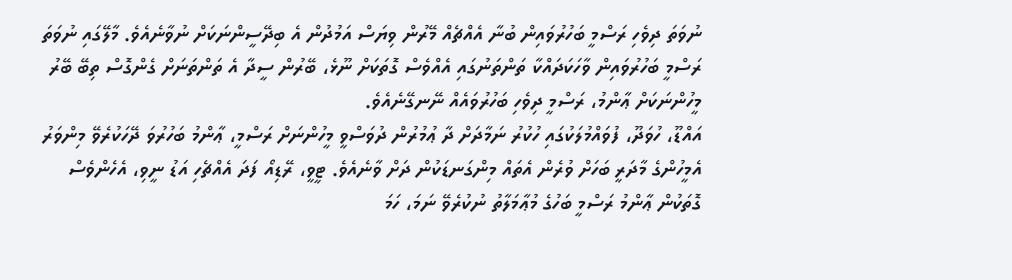ނުވަތަ ދިވެހި ރަސްމީ ބަހުރުވައިން ބުނާ އެއްޗެއް މޭރުން ވިޔަސް އަމުދުން އެ ބިދޭސީންނަކަށް ނުވާނެއެވެ. މާލޭގައި ނުވަތަ ރަސްމީ ބަހުރުވައިން ވާހަކަދައްކާ ތަންތަނުގައި އެއްވެސް ގޮތަކަށް ނޫޅެ، ބޭރުން ސީދާ އެ ތަންތަނަށް ގެންގޮސް ތިބޭ ބޭރު މީހުންނަކަށް ޢާންމު، ރަސްމީ ދިވެހި ބަހުރުވައެއް ނޭނގޭނެއެވެ.
އައްޑޫ، ހުވަދޫ، ފުވައްމުލަކުގައި ހުކުރު ނަމާދަށް ދާ ޢުމުރުން ދުވަސްވީ މީހުންނަށް ރަސްމީ، ޢާންމު ބަހުރުވަ ދޭހަކުރެވޭ މިންވަރު އެމީހުންގެ މާދަރީ ބަހަށް ވުރެން އެތައް މިންގަނޑަކުން ދަށް ވާނެއެވެ. ޓީވީ، ރޭޑިއޯ ފަދަ އެއްޗެހި އަޑު ނީވި، އެހެންވެސް ގޮތަކުން ޢާންމު ރަސްމީ ބަހުގެ މުޢާމަލާތު ނުކުރެވޭ ނަމަ، ހަމަ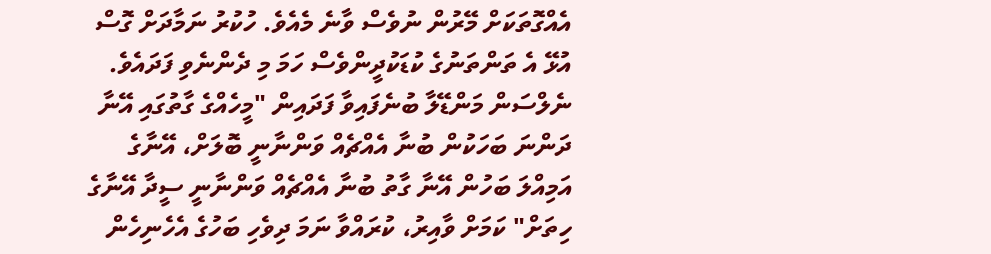އެއްގޮތަކަށް މޭރުން ނުވެސް ވާނެ މެއެވެ. ހުކުރު ނަމާދަށް ގޮސް އުޅޭ އެ ތަންތަނުގެ ކުޑަކުދީންވެސް ހަމަ މި ދެންނެވި ފަދައެވެ.
ނެލްސަން މަންޑޭލާ ބުނެފައިވާ ފަދައިން "މީހެއްގެ ގާތުގައި އޭނާ ދަންނަ ބަހަކުން ބުނާ އެއްޗެއް ވަންނާނީ ބޮލަށް، އޭނާގެ އަމިއްލަ ބަހުން އޭނާ ގާތު ބުނާ އެއްޗެއް ވަންނާނީ ސީދާ އޭނާގެ ހިތަށް" ކަމަށް ވާއިރު، ކުރައްވާ ނަމަ ދިވެހި ބަހުގެ އެހެނިހެން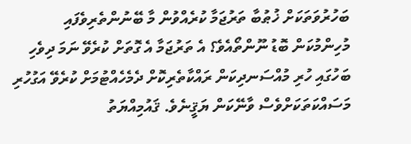ބަހުރުވަތަކަށް ޚުޠުބާ ތަރުޖަމާ ކުރެއްވުން މާ ބޭނުންތެރިވެފައި މުހިންމުކަން ބޮޑު ނޫންތޯއެވެ؟ އެ ތަރުޖަމާ އެ ގޮތަށް ކުރެވޭ ނަމަ ދިވެހި ބަހުގައި ހުރި މުއްސަނދިކަން ރައްކާތެރިކޮށް ދެމެހެއްޓުމަށް ކުރެވޭ އަގުހުރި މަސައްކަތަކަށްވެސް ވާނޭކަން ޔަޤީނެވެ. ޤައުމިއްޔަތު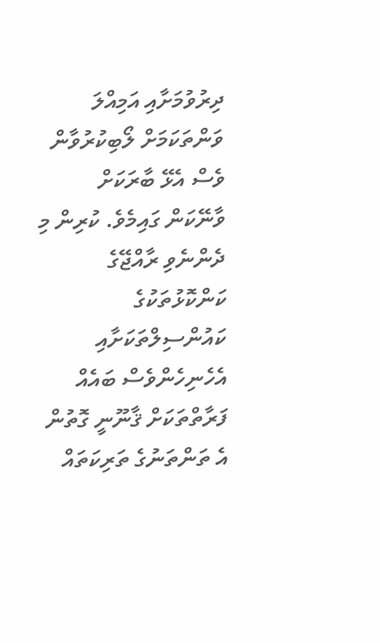ދިރުވުމަށާއި އަމިއްލަ ވަންތަކަމަށް ލޯބިކުރުވާން ވެސް އެޅޭ ބާރަކަށް ވާނޭކަން ގައިމެވެ. ކުރިން މި ދެންނެވި ރާއްޖޭގެ ކަންކޮޅުތަކުގެ ކައުންސިލްތަކަށާއި އެހެނިހެންވެސް ބައެއް ފަރާތްތަކަށް ޤާނޫނީ ގޮތުން އެ ތަންތަނުގެ ތަރިކަތައް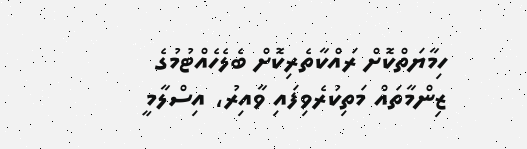ހިމާޔަތްކޮށް ރައްކާތެރިކޮށް ބެލެހެއްޓުމުގެ ޒިންމާތައް މަތިކުރެވިފައި ވާއިރު، އިސްލާމީ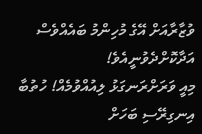ވުޒާރާއަށް އޭގެ މުހިންމު ބައެއްވެސް އަދާކޮށްދެވުނީއެވެ!
މިއީ ވަރަށްރަނގަޅު ލިއުއްވުމެއް! ހުތުބާ އިނގިރޭސި ބަހަށް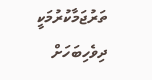ތަރުޖަމާކުރުމަކީ ދިވެހިބަހަށް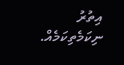އިތުރު ނިކަމެތިކަމެއް.